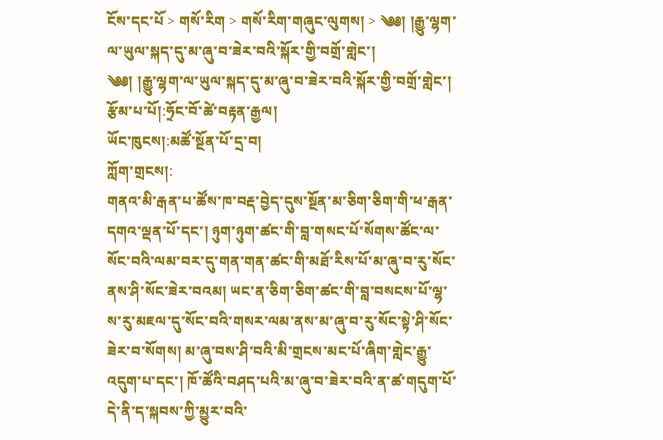ངོས་དང་པོ > གསོ་རིག > གསོ་རིག་གཞུང་ལུགས། > ༄༅། །རྒྱུ་ལྷག་ལ་ཡུལ་སྐད་དུ་མ་ཞུ་བ་ཟེར་བའི་སྐོར་གྱི་བགྲོ་གླེང་།
༄༅། །རྒྱུ་ལྷག་ལ་ཡུལ་སྐད་དུ་མ་ཞུ་བ་ཟེར་བའི་སྐོར་གྱི་བགྲོ་གླེང་།
རྩོམ་པ་པོ།:ཧྲོང་བོ་ཚེ་བརྟན་རྒྱལ།
ཡོང་ཁུངས།:མཚོ་སྔོན་པོ་དྲ་བ།
ཀློག་གྲངས།:
གནའ་མི་རྒན་པ་ཚོས་ཁ་བརྡ་བྱེད་དུས་སྔོན་མ་ཅིག་ཅིག་གི་ཕ་རྒན་དགའ་ལྡན་པོ་དང་། ཉུག་ཉུག་ཚང་གི་བླ་གསང་པོ་སོགས་ཚོང་ལ་སོང་བའི་ལམ་བར་དུ་གན་གན་ཚང་གི་མཐོ་རིས་པོ་མ་ཞུ་བ་རུ་སོང་ནས་ཤི་སོང་ཟེར་བའམ། ཡང་ན་ཅིག་ཅིག་ཚང་གི་བླ་བསངས་པོ་ལྷ་ས་རུ་མཇལ་དུ་སོང་བའི་གསར་ལམ་ནས་མ་ཞུ་བ་རུ་སོང་སྟེ་ཤི་སོང་ཟེར་བ་སོགས། མ་ཞུ་བས་ཤི་བའི་མི་གྲངས་མང་པོ་ཞིག་གླེང་རྒྱུ་འདུག་པ་དང་། ཁོ་ཚོའི་བཤད་པའི་མ་ཞུ་བ་ཟེར་བའི་ན་ཚ་གདུག་པོ་དེ་ནི་ད་སྐབས་ཀྱི་མྱུར་བའི་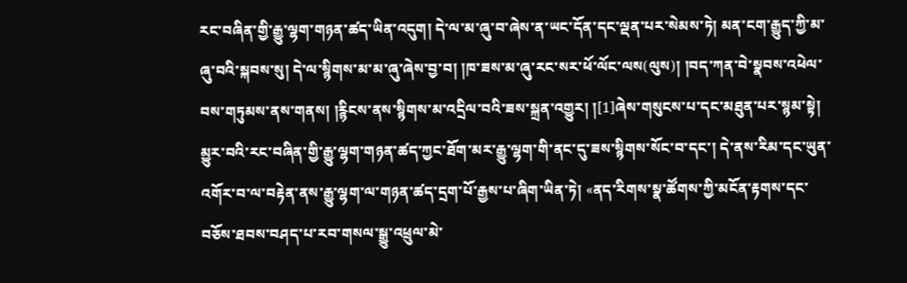རང་བཞིན་གྱི་རྒྱུ་ལྷག་གཉན་ཚད་ཡིན་འདུག། དེ་ལ་མ་ཞུ་བ་ཞེས་ན་ཡང་དོན་དང་ལྡན་པར་སེམས་ཏེ། མན་ངག་རྒྱུད་ཀྱི་མ་ཞུ་བའི་སྐབས་སུ། དེ་ལ་སྙིགས་མ་མ་ཞུ་ཞེས་བྱ་བ། །ཁ་ཟས་མ་ཞུ་རང་སར་ཕོ་ལོང་ལས(ལུས)། །བད་ཀན་བེ་སྣབས་འཕེལ་བས་གཏུམས་ནས་གནས། །རྙིངས་ནས་སྙིགས་མ་འདྲིལ་བའི་ཟས་སྐྲན་འགྱུར། །[1]ཞེས་གསུངས་པ་དང་མཐུན་པར་སྙམ་སྟེ། མྱུར་བའི་རང་བཞིན་གྱི་རྒྱུ་ལྷག་གཉན་ཚད་ཀྱང་ཐོག་མར་རྒྱུ་ལྷག་གི་ནང་དུ་ཟས་སྙིགས་སོང་བ་དང་། དེ་ནས་རིམ་དང་ཡུན་འགོར་བ་ལ་བརྟེན་ནས་རྒྱུ་ལྷག་ལ་གཉན་ཚད་དྲག་པོ་རྒྱས་པ་ཞིག་ཡིན་ཏེ། «ནད་རིགས་སྣ་ཚོགས་ཀྱི་མངོན་རྟགས་དང་བཅོས་ཐབས་བཤད་པ་རབ་གསལ་སྒྱུ་འཕྲུལ་མེ་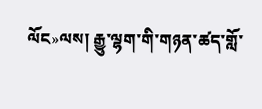ལོང»ལས། རྒྱུ་ལྷག་གི་གཉན་ཚད་གློ་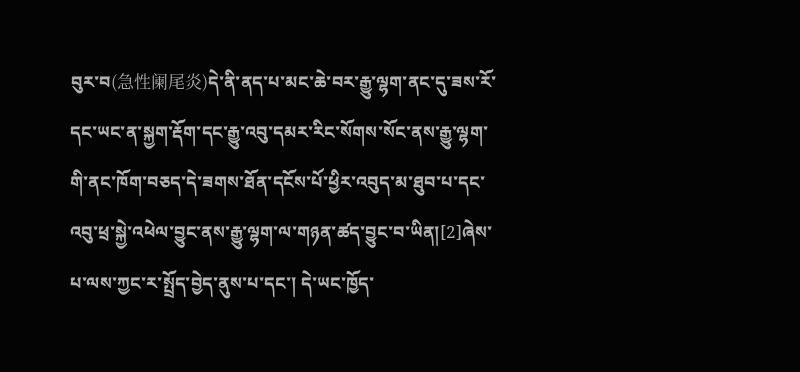བུར་བ(急性阑尾炎)དེ་ནི་ནད་པ་མང་ཆེ་བར་རྒྱུ་ལྷག་ནང་དུ་ཟས་རོ་དང་ཡང་ན་སྐྱག་རྡོག་དང་རྒྱུ་འབུ་དམར་རིང་སོགས་སོང་ནས་རྒྱུ་ལྷག་གི་ནང་ཁོག་བཅད་དེ་ཟགས་ཐོན་དངོས་པོ་ཕྱིར་འབུད་མ་ཐུབ་པ་དང་འབུ་ཕྲ་སྐྱེ་འཕེལ་བྱུང་ནས་རྒྱུ་ལྷག་ལ་གཉན་ཚད་བྱུང་བ་ཡིན།[2]ཞེས་པ་ལས་ཀྱང་ར་སྤྲོད་བྱེད་ནུས་པ་དང་། དེ་ཡང་ཁྱོད་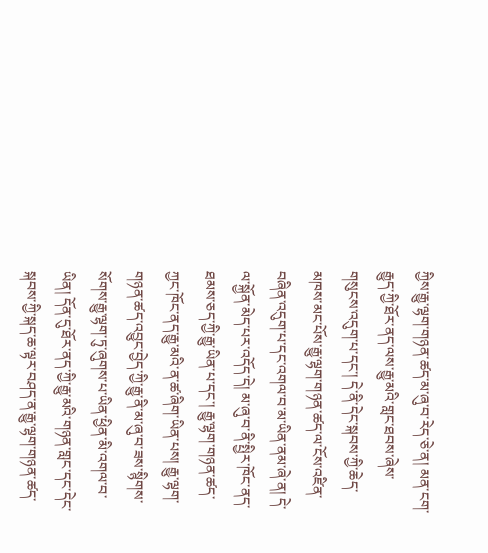ཀྱིས་རྒྱུ་ལྷག་གཉན་ཚད་མ་ཞུ་བ་རེད་ཅེ་ན། མན་ངག་རྒྱུད་ཀྱི་ཐོར་ནད་ལས་རྒྱུ་མའི་གླང་ཐབས་ཞེས་གསུངས་འདུག་པ་དང་། དེ་ནི་དེང་སྐབས་ཀྱི་ཆེད་མཁས་མང་པོས་རྒྱུ་ལྷག་གཉན་ཚད་ལ་ངོས་འཛིན་བཞིན་འདུག་པ་དང་འགལ་བ་མ་ཡིན་ནམ་ཞེ་ན། དེ་ལ་སྐྱོན་མེད་པར་འདོད་དེ། མ་ཞུ་བ་ནི་སྤྱིར་ཁོང་ནད་ཐམས་ཅད་ཀྱི་རྒྱུ་ཡིན་པ་དང་། རྒྱུ་ལྷག་གཉན་ཚད་ཀྱང་ཁོང་ནད་རྒྱུ་མའི་ན་ཚ་ཞིག་ཡིན་པས། རྒྱུ་ལྷག་གཉན་ཚད་འབྱུང་བྱེད་ཀྱི་རྒྱུ་ནི་མ་ཞུ་བ་ཟས་སྙིགས་སོགས་རྒྱུ་ལྷག་ཏུ་ཞུགས་པ་ཡིན་ཕྱིན་མི་འགལ་བ་ཡིན། དོན་དུ་ཐོར་ནད་ཀྱི་རྒྱུ་མའི་གཉན་གླང་དང་དེང་སྐབས་ཀྱི་སྐད་ཆ་ལྟར་བཤད་ན་རྒྱུ་ལྷག་གཉན་ཚད་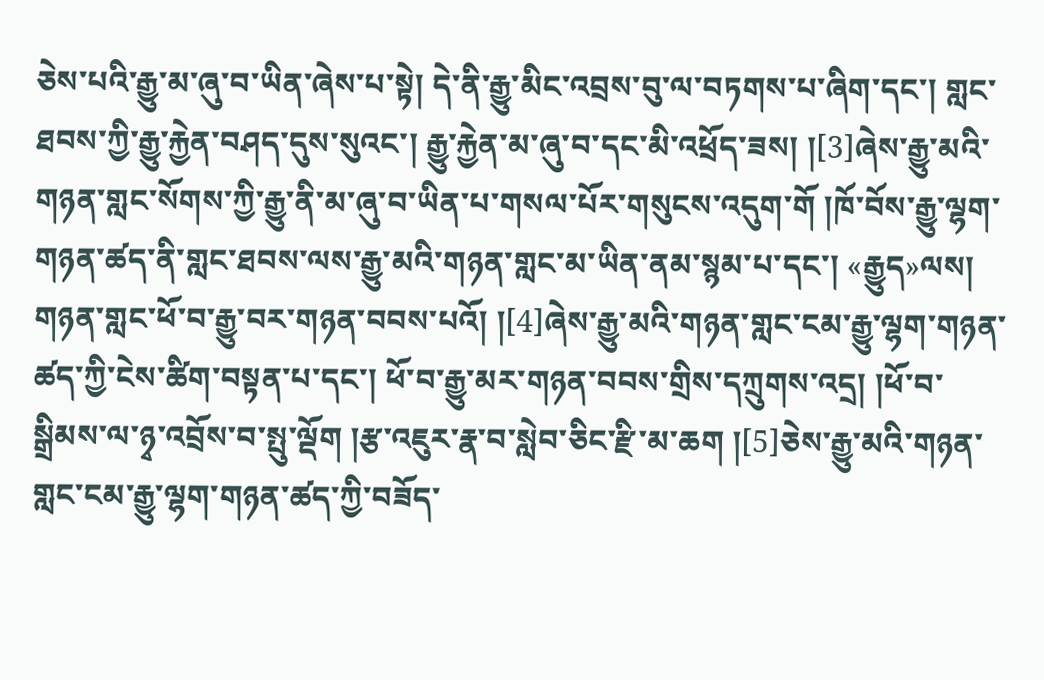ཅེས་པའི་རྒྱུ་མ་ཞུ་བ་ཡིན་ཞེས་པ་སྟེ། དེ་ནི་རྒྱུ་མིང་འབྲས་བུ་ལ་བཏགས་པ་ཞིག་དང་། གླང་ཐབས་ཀྱི་རྒྱུ་རྐྱེན་བཤད་དུས་སུའང་། རྒྱུ་རྐྱེན་མ་ཞུ་བ་དང་མི་འཕྲོད་ཟས། །[3]ཞེས་རྒྱུ་མའི་གཉན་གླང་སོགས་ཀྱི་རྒྱུ་ནི་མ་ཞུ་བ་ཡིན་པ་གསལ་པོར་གསུངས་འདུག་གོ །ཁོ་བོས་རྒྱུ་ལྷག་གཉན་ཚད་ནི་གླང་ཐབས་ལས་རྒྱུ་མའི་གཉན་གླང་མ་ཡིན་ནམ་སྙམ་པ་དང་། «རྒྱུད»ལས། གཉན་གླང་ཕོ་བ་རྒྱུ་བར་གཉན་བབས་པའོ། །[4]ཞེས་རྒྱུ་མའི་གཉན་གླང་ངམ་རྒྱུ་ལྷག་གཉན་ཚད་ཀྱི་ངེས་ཚིག་བསྟན་པ་དང་། ཕོ་བ་རྒྱུ་མར་གཉན་བབས་གྲིས་དཀྲུགས་འདྲ། །ཕོ་བ་སྒྲིམས་ལ་ཉྭ་འབྲོས་བ་སྤུ་ལྡོག །རྩ་འཇུར་རྣ་བ་སླེབ་ཅིང་རྫི་མ་ཆག །[5]ཅེས་རྒྱུ་མའི་གཉན་གླང་ངམ་རྒྱུ་ལྷག་གཉན་ཚད་ཀྱི་བཟོད་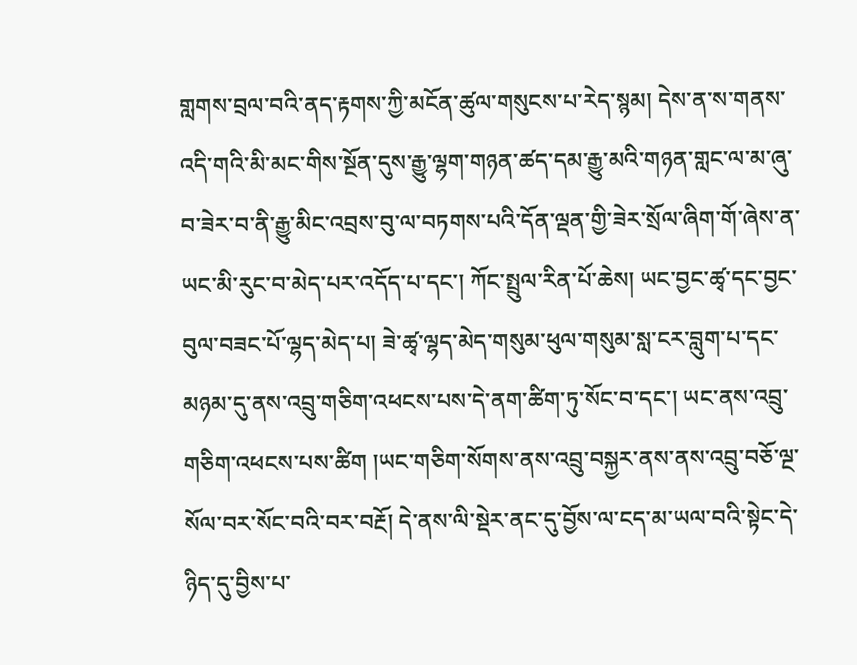གླགས་བྲལ་བའི་ནད་རྟགས་ཀྱི་མངོན་ཚུལ་གསུངས་པ་རེད་སྙམ། དེས་ན་ས་གནས་འདི་གའི་མི་མང་གིས་སྔོན་དུས་རྒྱུ་ལྷག་གཉན་ཚད་དམ་རྒྱུ་མའི་གཉན་གླང་ལ་མ་ཞུ་བ་ཟེར་བ་ནི་རྒྱུ་མིང་འབྲས་བུ་ལ་བཏགས་པའི་དོན་ལྡན་གྱི་ཟེར་སྲོལ་ཞིག་གོ་ཞེས་ན་ཡང་མི་རུང་བ་མེད་པར་འདོད་པ་དང་། ཀོང་སྤྲུལ་རིན་པོ་ཆེས། ཡང་བྱང་ཚྭ་དང་བྱང་བུལ་བཟང་པོ་ལྷད་མེད་པ། ཟེ་ཚྭ་ལྷད་མེད་གསུམ་ཕུལ་གསུམ་སླ་ངར་བླུག་པ་དང་མཉམ་དུ་ནས་འབྲུ་གཅིག་འཕངས་པས་དེ་ནག་ཚིག་ཏུ་སོང་བ་དང་། ཡང་ནས་འབྲུ་གཅིག་འཕངས་པས་ཚིག །ཡང་གཅིག་སོགས་ནས་འབྲུ་བསྐྱར་ནས་ནས་འབྲུ་བཅོ་ལྔ་སོལ་བར་སོང་བའི་བར་བརྔོ། དེ་ནས་ལི་སྡེར་ནང་དུ་བྱོས་ལ་ངད་མ་ཡལ་བའི་སྟེང་དེ་ཉིད་དུ་བྱིས་པ་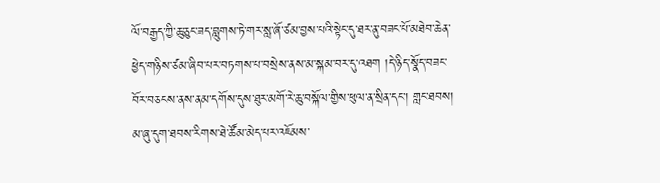ལོ་བརྒྱད་ཀྱི་ཆུ་ཅུང་ཟད་བླུགས་ཏེ་གར་སླ་ཞོ་ཙམ་བྱས་པའི་སྟེང་དུ་ཐར་ནུ་བཟང་པོ་མཐེབ་ཆེན་ཕྱེད་གཉིས་ཙམ་ཞིབ་པར་བཏགས་པ་བསྲེས་ནས་མ་སྐམ་བར་དུ་འཐག །དེ་ཉིད་སྣོད་བཟང་བོར་བཅངས་ནས་ནམ་དགོས་དུས་ཐུར་མགོ་རེ་ཆུ་བསྐོལ་གྱིས་ཕུལ་ན་སྲིན་དང་། གླང་ཐབས། མ་ཞུ་དུག་ཐབས་རིགས་ཐེ་ཚོམ་མེད་པར་འཇོམས་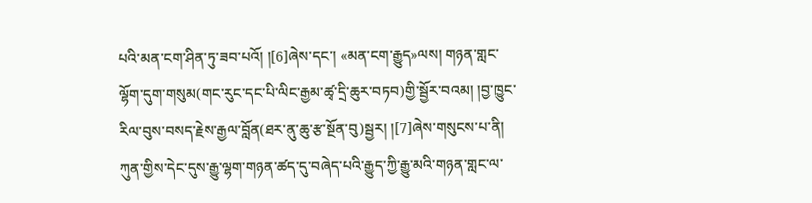པའི་མན་ངག་ཤིན་ཏུ་ཟབ་པའོ། །[6]ཞེས་དང་། «མན་ངག་རྒྱུད»ལས། གཉན་གླང་ལྷོག་དུག་གསུམ(གང་རུང་དང་པི་ལིང་རྒྱམ་ཚྭ་དྲི་ཆུར་བཏབ)གྱི་སྦྱོར་བའམ། །བྱ་ཁྱུང་རིལ་བུས་བསད་རྗེས་རྒྱལ་བློན(ཐར་ནུ་ཆུ་རྩ་སྔོན་བུ)སྦྱར། །[7]ཞེས་གསུངས་པ་ནི། ཀུན་གྱིས་དེང་དུས་རྒྱུ་ལྷག་གཉན་ཚད་དུ་བཞེད་པའི་རྒྱུད་ཀྱི་རྒྱུ་མའི་གཉན་གླང་ལ་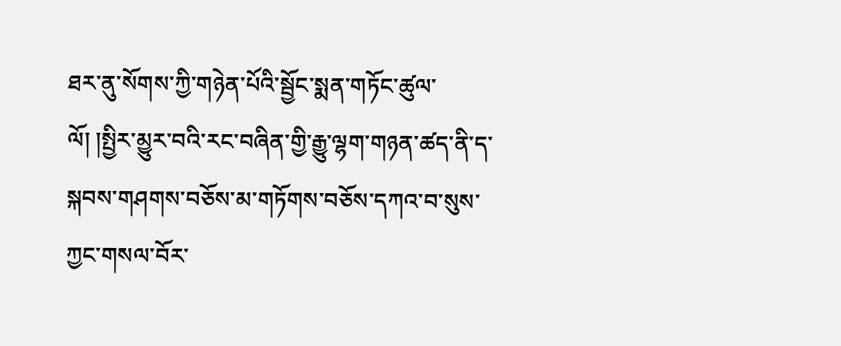ཐར་ནུ་སོགས་ཀྱི་གཉེན་པོའི་སྦྱོང་སྨན་གཏོང་ཚུལ་ལོ། །སྤྱིར་མྱུར་བའི་རང་བཞིན་གྱི་རྒྱུ་ལྷག་གཉན་ཚད་ནི་ད་སྐབས་གཤགས་བཅོས་མ་གཏོགས་བཅོས་དཀའ་བ་སུས་ཀྱང་གསལ་བོར་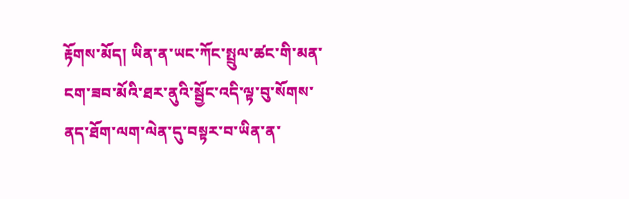རྟོགས་མོད། ཡིན་ན་ཡང་ཀོང་སྤྲུལ་ཚང་གི་མན་ངག་ཟབ་མོའི་ཐར་ནུའི་སྦྱོང་འདི་ལྟ་བུ་སོགས་ནད་ཐོག་ལག་ལེན་དུ་བསྟར་བ་ཡིན་ན་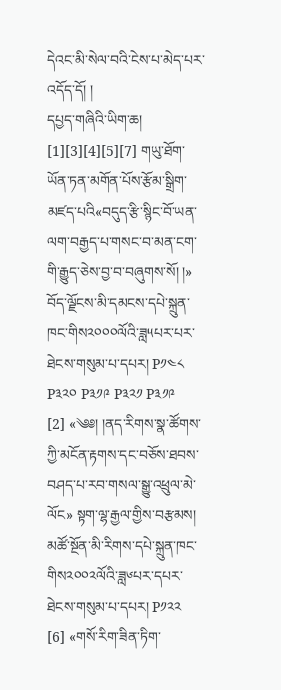དེའང་མི་སེལ་བའི་ངེས་པ་མེད་པར་འདོད་དོ། །
དཔྱད་གཞིའི་ཡིག་ཆ།
[1][3][4][5][7] གཡུ་ཐོག་ཡོན་ཏན་མགོན་པོས་རྩོམ་སྒྲིག་མཛད་པའི«བདུད་རྩི་སྙིང་བོ་ཡན་ལག་བརྒྱད་པ་གསང་བ་མན་ངག་གི་རྒྱུད་ཅེས་བྱ་བ་བཞུགས་སོ། །» བོད་ལྗོངས་མི་དམངས་དཔེ་སྐྲུན་ཁང་གིས༢༠༠༠ལོའི་ཟླ༥པར་པར་ཐེངས་གསུམ་པ་དཔར། P༡༤༨ P༣༢༠ P༣༡༩ P༣༢༡ P༣༡༩
[2] «༄༅། །ནད་རིགས་སྣ་ཚོགས་ཀྱི་མངོན་རྟགས་དང་བཅོས་ཐབས་བཤད་པ་རབ་གསལ་སྒྱུ་འཕྲུལ་མེ་ལོང» སྟག་ལྷ་རྒྱལ་གྱིས་བརྩམས། མཚོ་སྔོན་མི་རིགས་དཔེ་སྐྲུན་ཁང་གིས༢༠༠༢ལོའི་ཟླ༦པར་དཔར་ཐེངས་གསུམ་པ་དཔར། P༡༢༢
[6] «གསོ་རིག་ཟིན་ཏིག་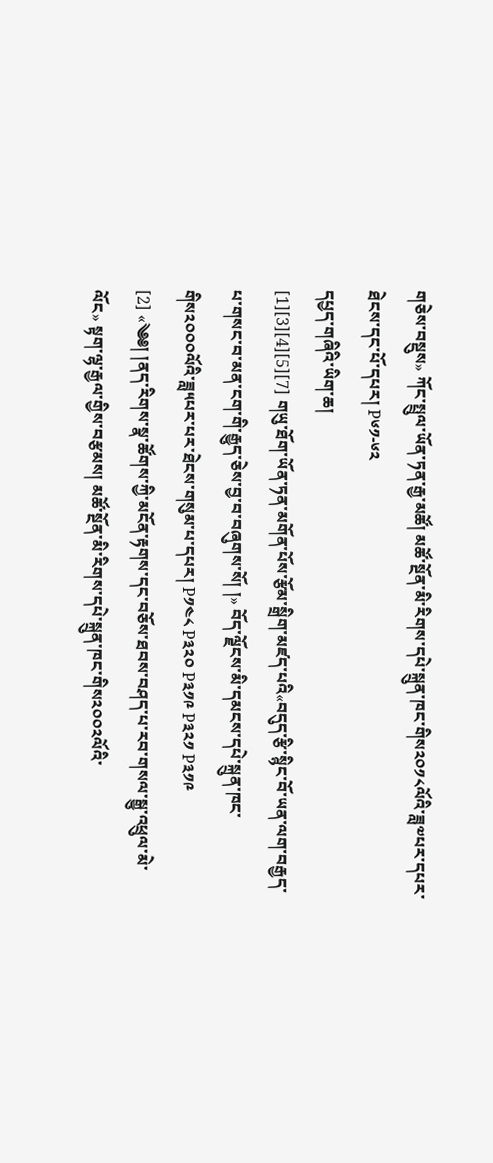གཅེས་བསྡུས» ཀོང་སྤྲུལ་ཡོན་ཏན་རྒྱ་མཚོ། མཚོ་སྔོན་མི་རིགས་དཔེ་སྐྲུན་ཁང་གིས༢༠༡༨ལོའི་ཟླ༧པར་དཔར་ཐེངས་དང་པོ་དཔར། P༦༡-༦༢
དཔྱད་གཞིའི་ཡིག་ཆ།
[1][3][4][5][7] གཡུ་ཐོག་ཡོན་ཏན་མགོན་པོས་རྩོམ་སྒྲིག་མཛད་པའི«བདུད་རྩི་སྙིང་བོ་ཡན་ལག་བརྒྱད་པ་གསང་བ་མན་ངག་གི་རྒྱུད་ཅེས་བྱ་བ་བཞུགས་སོ། །» བོད་ལྗོངས་མི་དམངས་དཔེ་སྐྲུན་ཁང་གིས༢༠༠༠ལོའི་ཟླ༥པར་པར་ཐེངས་གསུམ་པ་དཔར། P༡༤༨ P༣༢༠ P༣༡༩ P༣༢༡ P༣༡༩
[2] «༄༅། །ནད་རིགས་སྣ་ཚོགས་ཀྱི་མངོན་རྟགས་དང་བཅོས་ཐབས་བཤད་པ་རབ་གསལ་སྒྱུ་འཕྲུལ་མེ་ལོང» སྟག་ལྷ་རྒྱལ་གྱིས་བརྩམས། མཚོ་སྔོན་མི་རིགས་དཔེ་སྐྲུན་ཁང་གིས༢༠༠༢ལོའི་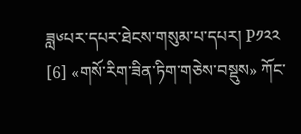ཟླ༦པར་དཔར་ཐེངས་གསུམ་པ་དཔར། P༡༢༢
[6] «གསོ་རིག་ཟིན་ཏིག་གཅེས་བསྡུས» ཀོང་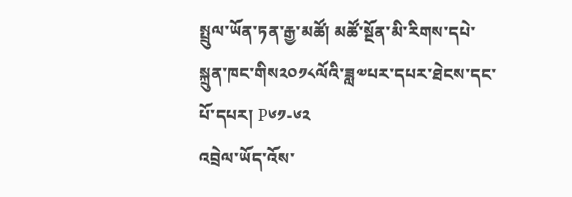སྤྲུལ་ཡོན་ཏན་རྒྱ་མཚོ། མཚོ་སྔོན་མི་རིགས་དཔེ་སྐྲུན་ཁང་གིས༢༠༡༨ལོའི་ཟླ༧པར་དཔར་ཐེངས་དང་པོ་དཔར། P༦༡-༦༢
འབྲེལ་ཡོད་འོས་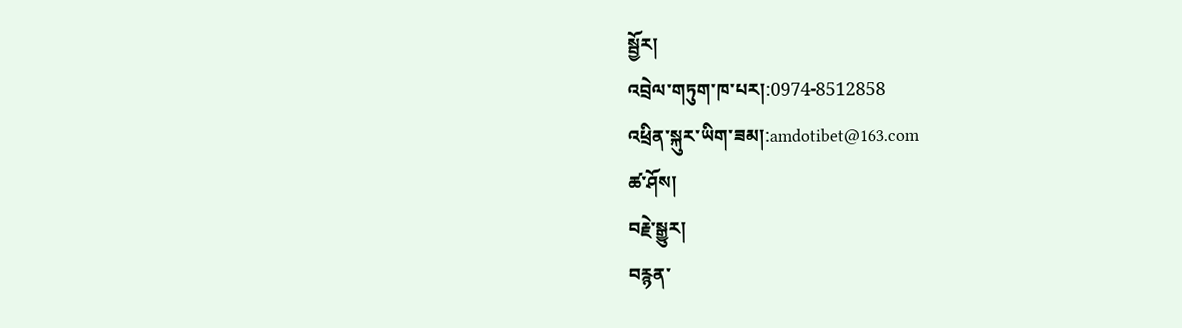སྦྱོར།
འབྲེལ་གཏུག་ཁ་པར།:0974-8512858
འཕྲིན་སྐུར་ཡིག་ཟམ།:amdotibet@163.com
ཚ་ཤོས།
བརྗེ་སྒྱུར།
བརྙན་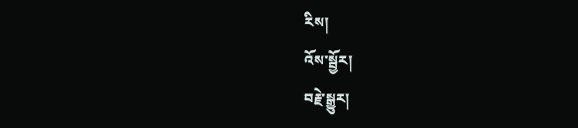རིས།
འོས་སྦྱོར།
བརྗེ་སྒྱུར།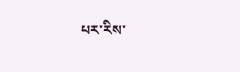པར་རིས་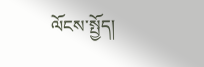ལོངས་སྤྱོད།